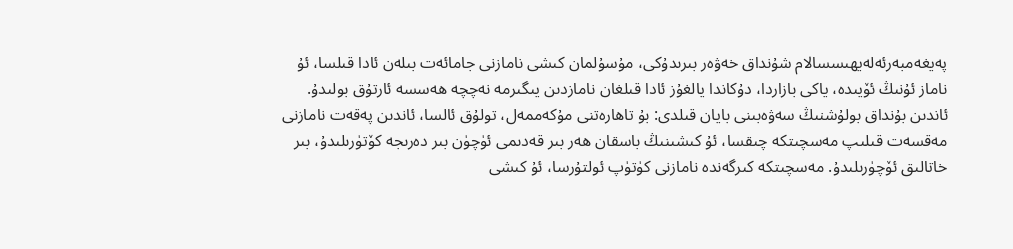پەيغەمبەرئەلەيھىسسالام شۇنداق خەۋەر بىرىدۇكى، مۇسۇلمان كىشى نامازنى جامائەت بىلەن ئادا قىلسا، ئۇ ناماز ئۇنىڭ ئۆيىدە، ياكى بازاردا، دۇكاندا يالغۇز ئادا قىلغان نامازدىن يىگىرمە نەچچە ھەسسە ئارتۇق بولىدۇ. ئاندىن بۇنداق بولۇشنىڭ سەۋەبىنى بايان قىلدى: بۇ تاھارەتنى مۇكەممەل، تولۇق ئالسا، ئاندىن پەقەت نامازنى مەقسەت قىلىپ مەسچىتكە چىقسا، ئۇ كىشىنىڭ باسقان ھەر بىر قەدىمى ئۈچۈن بىر دەرىجە كۆتۈرىلىدۇ، بىر خاتالىق ئۆچۈرىلىدۇ. مەسچىتكە كىرگەندە نامازنى كۈتۈپ ئولتۇرسا، ئۇ كىشى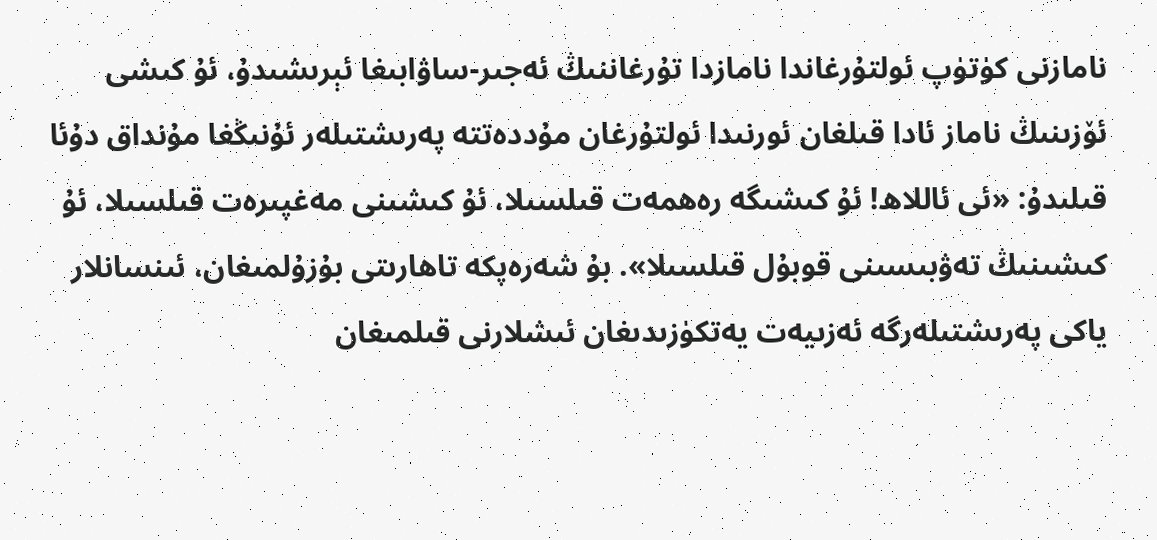نامازنى كۈتۈپ ئولتۇرغاندا نامازدا تۇرغاننىڭ ئەجىر-ساۋابىغا ئېرىشىدۇ، ئۇ كىشى ئۆزىنىڭ ناماز ئادا قىلغان ئورنىدا ئولتۇرغان مۇددەتتە پەرىشتىلەر ئۇنىڭغا مۇنداق دۇئا قىلىدۇ: «ئى ئاللاھ! ئۇ كىشىگە رەھمەت قىلسىلا، ئۇ كىشىنى مەغپىرەت قىلسىلا، ئۇ كىشىنىڭ تەۋبىسىنى قوبۇل قىلسىلا». بۇ شەرەپكە تاھارىتى بۇزۇلمىغان، ئىنسانلار ياكى پەرىشتىلەرگە ئەزىيەت يەتكۈزىدىغان ئىشلارنى قىلمىغان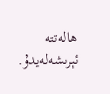ھالەتتە ئېرىشەلەيدۇ.